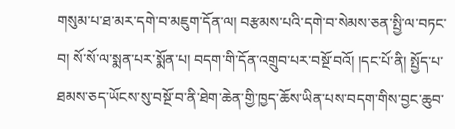གསུམ་པ་ཐ་མར་དགེ་བ་མཇུག་དོན་ལ། བརྩམས་པའི་དགེ་བ་སེམས་ཅན་སྤྱི་ལ་བཏང་བ། སོ་སོ་ལ་སྨན་པར་སྨོན་པ། བདག་གི་དོན་འགྲུབ་པར་བསྔོ་བའོ། །དང་པོ་ནི། སྤྱོད་པ་ཐམས་ཅད་ཡོངས་སུ་བསྔོ་བ་ནི་ཐེག་ཆེན་གྱི་ཁྱད་ཆོས་ཡིན་པས་བདག་གིས་བྱང་ཆུབ་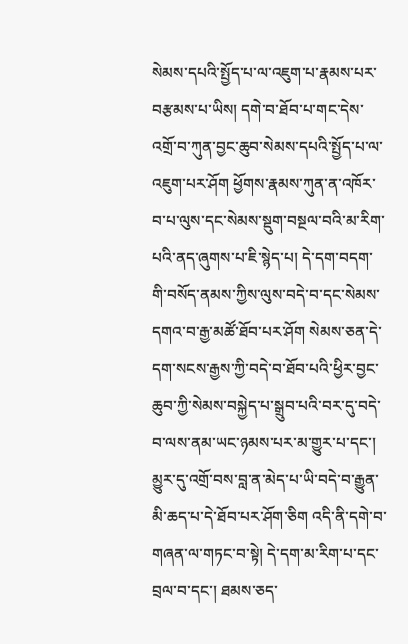སེམས་དཔའི་སྤྱོད་པ་ལ་འཇུག་པ་རྣམས་པར་བརྩམས་པ་ཡིས། དགེ་བ་ཐོབ་པ་གང་དེས་འགྲོ་བ་ཀུན་བྱང་ཆུབ་སེམས་དཔའི་སྤྱོད་པ་ལ་འཇུག་པར་ཤོག ཕྱོགས་རྣམས་ཀུན་ན་འཁོར་བ་པ་ལུས་དང་སེམས་སྡུག་བསྔལ་བའི་མ་རིག་པའི་ནད་ཞུགས་པ་ཇི་སྙེད་པ། དེ་དག་བདག་གི་བསོད་ནམས་ཀྱིས་ལུས་བདེ་བ་དང་སེམས་དགའ་བ་རྒྱ་མཚོ་ཐོབ་པར་ཤོག སེམས་ཅན་དེ་དག་སངས་རྒྱས་ཀྱི་བདེ་བ་ཐོབ་པའི་ཕྱིར་བྱང་ཆུབ་ཀྱི་སེམས་བསྐྱེད་པ་སྒྲུབ་པའི་བར་དུ་བདེ་བ་ལས་ནམ་ཡང་ཉམས་པར་མ་གྱུར་པ་དང་། མྱུར་དུ་འགྲོ་བས་བླ་ན་མེད་པ་ཡི་བདེ་བ་རྒྱུན་མི་ཆད་པ་དེ་ཐོབ་པར་ཤོག་ཅིག འདི་ནི་དགེ་བ་གཞན་ལ་གཏང་བ་སྟེ། དེ་དག་མ་རིག་པ་དང་བྲལ་བ་དང་། ཐམས་ཅད་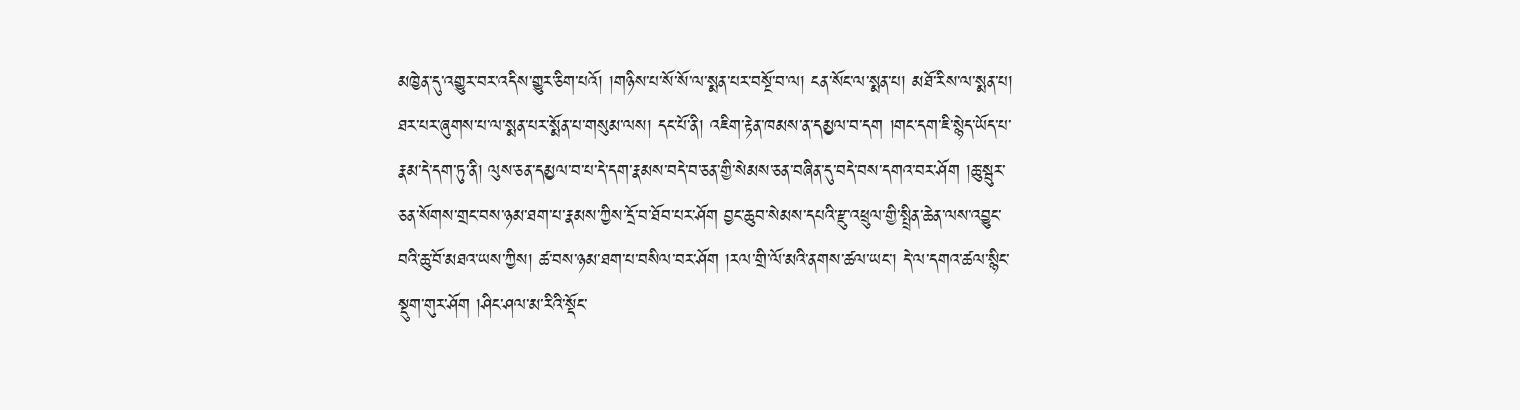མཁྱེན་དུ་འགྱུར་བར་འདིས་གྱུར་ཅིག་པའོ། །གཉིས་པ་སོ་སོ་ལ་སྨན་པར་བསྔོ་བ་ལ། ངན་སོང་ལ་སྨན་པ། མཐོ་རིས་ལ་སྨན་པ། ཐར་པར་ཞུགས་པ་ལ་སྨན་པར་སྨོན་པ་གསུམ་ལས། དང་པོ་ནི། འཇིག་རྟེན་ཁམས་ན་དམྱལ་བ་དག །གང་དག་ཇི་སྙེད་ཡོད་པ་རྣམ་དེ་དག་ཏུ་ནི། ལུས་ཅན་དམྱལ་བ་པ་དེ་དག་རྣམས་བདེ་བ་ཅན་གྱི་སེམས་ཅན་བཞིན་དུ་བདེ་བས་དགའ་བར་ཤོག །ཆུ་སྦུར་ཅན་སོགས་གྲང་བས་ཉམ་ཐག་པ་རྣམས་ཀྱིས་དྲོ་བ་ཐོབ་པར་ཤོག བྱང་ཆུབ་སེམས་དཔའི་རྫུ་འཕྲུལ་གྱི་སྤྲིན་ཆེན་ལས་འབྱུང་བའི་ཆུ་བོ་མཐའ་ཡས་ཀྱིས། ཚ་བས་ཉམ་ཐག་པ་བསིལ་བར་ཤོག །རལ་གྲི་ལོ་མའི་ནགས་ཚལ་ཡང་། དེ་ལ་དགའ་ཚལ་སྙིང་སྡུག་གུར་ཤོག །ཤིང་ཤལ་མ་རིའི་སྡོང་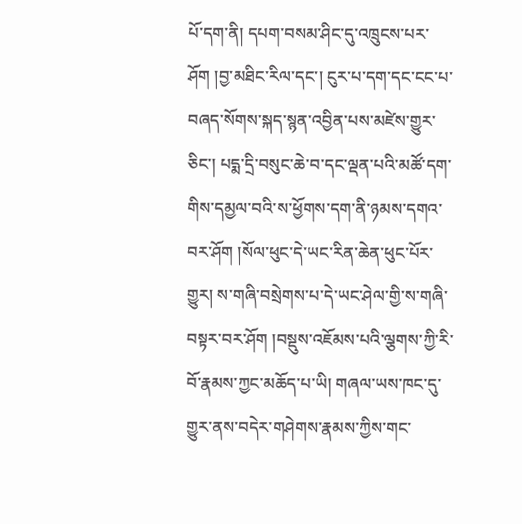པོ་དག་ནི། དཔག་བསམ་ཤིང་དུ་འཁྲུངས་པར་ཤོག །བྱ་མཐིང་རིལ་དང་། ངུར་པ་དག་དང་ངང་པ་བཞད་སོགས་སྐད་སྙན་འབྱིན་པས་མཛེས་གྱུར་ཅིང་། པདྨ་དྲི་བསུང་ཆེ་བ་དང་ལྡན་པའི་མཚོ་དག་གིས་དམྱལ་བའི་ས་ཕྱོགས་དག་ནི་ཉམས་དགའ་བར་ཤོག །སོལ་ཕུང་དེ་ཡང་རིན་ཆེན་ཕུང་པོར་གྱུར། ས་གཞི་བསྲེགས་པ་དེ་ཡང་ཤེལ་གྱི་ས་གཞི་བསྟར་བར་ཤོག །བསྡུས་འཇོམས་པའི་ལྕགས་ཀྱི་རི་བོ་རྣམས་ཀྱང་མཆོད་པ་ཡི། གཞལ་ཡས་ཁང་དུ་གྱུར་ནས་བདེར་གཤེགས་རྣམས་ཀྱིས་གང་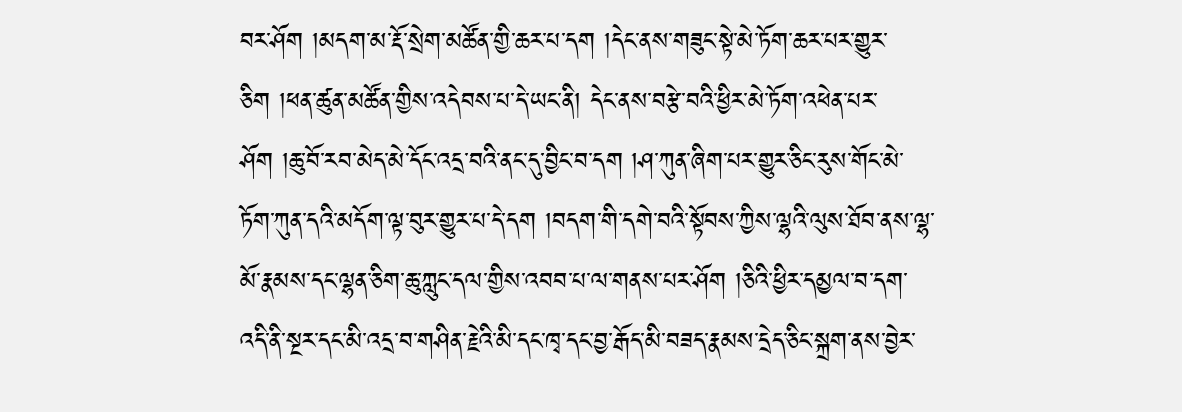བར་ཤོག །མདག་མ་རྡོ་སྲེག་མཚོན་གྱི་ཆར་པ་དག །དེང་ནས་གཟུང་སྟེ་མེ་ཏོག་ཆར་པར་གྱུར་ཅིག །ཕན་ཚུན་མཚོན་གྱིས་འདེབས་པ་དེ་ཡང་ནི། དེང་ནས་བརྩེ་བའི་ཕྱིར་མེ་ཏོག་འཕེན་པར་ཤོག །ཆུ་བོ་རབ་མེད་མེ་དོང་འདྲ་བའི་ནང་དུ་བྱིང་བ་དག །ཤ་ཀུན་ཞིག་པར་གྱུར་ཅིང་རུས་གོང་མེ་ཏོག་ཀུན་དའི་མདོག་ལྟ་བུར་གྱུར་པ་དེ་དག །བདག་གི་དགེ་བའི་སྟོབས་ཀྱིས་ལྷའི་ལུས་ཐོབ་ནས་ལྷ་མོ་རྣམས་དང་ལྷན་ཅིག་ཆུ་ཀླུང་དལ་གྱིས་འབབ་པ་ལ་གནས་པར་ཤོག །ཅིའི་ཕྱིར་དམྱལ་བ་དག་འདི་ནི་སྔར་དང་མི་འདྲ་བ་གཤིན་རྗེའི་མི་དང་ཁྭ་དང་བྱ་རྒོད་མི་བཟད་རྣམས་དྲེད་ཅིང་སྐྲག་ནས་བྱེར་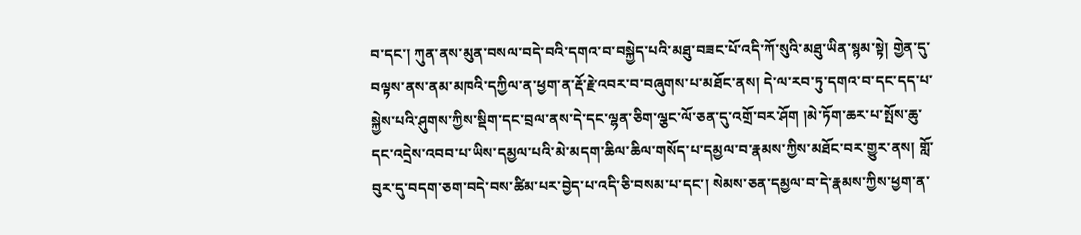བ་དང་། ཀུན་ནས་མུན་བསལ་བདེ་བའི་དགའ་བ་བསྐྱེད་པའི་མཐུ་བཟང་པོ་འདི་ཀོ་སུའི་མཐུ་ཡིན་སྙམ་སྟེ། གྱེན་དུ་བལྟས་ནས་ནམ་མཁའི་དཀྱིལ་ན་ཕྱག་ན་རྡོ་རྗེ་འབར་བ་བཞུགས་པ་མཐོང་ནས། དེ་ལ་རབ་ཏུ་དགའ་བ་དང་དད་པ་སྐྱེས་པའི་ཤུགས་ཀྱིས་སྡིག་དང་བྲལ་ནས་དེ་དང་ལྷན་ཅིག་ལྕང་ལོ་ཅན་དུ་འགྲོ་བར་ཤོག །མེ་ཏོག་ཆར་པ་སྤོས་ཆུ་དང་འདྲེས་འབབ་པ་ཡིས་དམྱལ་པའི་མེ་མདག་ཆིལ་ཆིལ་གསོད་པ་དམྱལ་བ་རྣམས་ཀྱིས་མཐོང་བར་གྱུར་ནས། གློ་བུར་དུ་བདག་ཅག་བདེ་བས་ཚིམ་པར་བྱེད་པ་འདི་ཅི་བསམ་པ་དང་། སེམས་ཅན་དམྱལ་བ་དེ་རྣམས་ཀྱིས་ཕྱག་ན་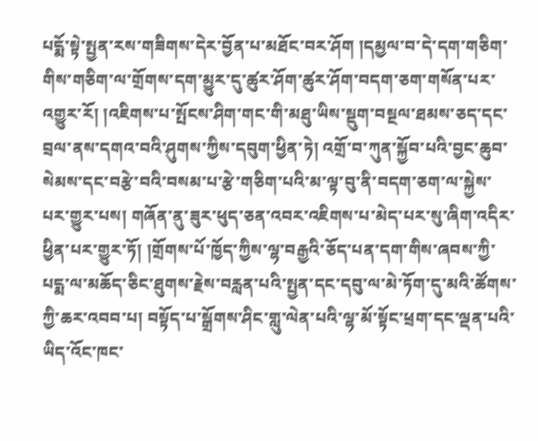པདྨོ་སྟེ་སྤྱན་རས་གཟིགས་དེར་བྱོན་པ་མཐོང་བར་ཤོག །དམྱལ་བ་དེ་དག་གཅིག་གིས་གཅིག་ལ་གྲོགས་དག་མྱུར་དུ་ཚུར་ཤོག་ཚུར་ཤོག་བདག་ཅག་གསོན་པར་འགྱུར་རོ། །འཇིགས་པ་སྤོངས་ཤིག་གང་གི་མཐུ་ཡིས་སྡུག་བསྔལ་ཐམས་ཅད་དང་བྲལ་ནས་དགའ་བའི་ཤུགས་ཀྱིས་དབུག་ཕྱིན་ཏེ། འགྲོ་བ་ཀུན་སྐྱོབ་པའི་བྱང་ཆུབ་སེམས་དང་བརྩེ་བའི་བསམ་པ་རྩེ་གཅིག་པའི་མ་ལྟ་བུ་ནི་བདག་ཅག་ལ་སྐྱེས་པར་གྱུར་པས། གཞོན་ནུ་ཟུར་ཕུད་ཅན་འབར་འཇིགས་པ་མེད་པར་སུ་ཞིག་འདིར་ཕྱིན་པར་གྱུར་ཏོ། །གྲོགས་པོ་ཁྱོད་ཀྱིས་ལྷ་བརྒྱའི་ཅོད་པན་དག་གིས་ཞབས་ཀྱི་པདྨ་ལ་མཆོད་ཅིང་ཐུགས་རྗེས་བརླན་པའི་སྤྱན་དང་དབུ་ལ་མེ་ཏོག་དུ་མའི་ཚོགས་ཀྱི་ཆར་འབབ་པ། བསྟོད་པ་སྒྲོགས་ཤིང་གླུ་ལེན་པའི་ལྷ་མོ་སྟོང་ཕྲག་དང་ལྡན་པའི་ཡིད་འོང་ཁང་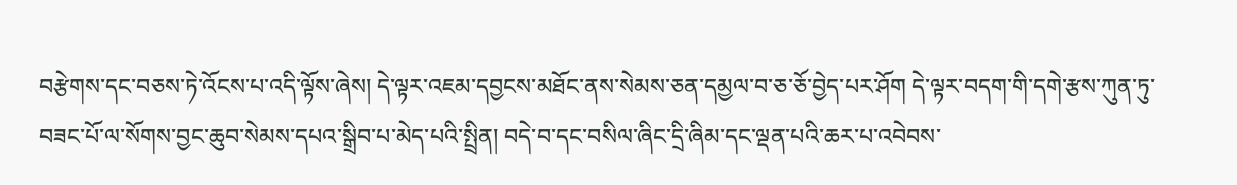བརྩེགས་དང་བཅས་ཏེ་འོངས་པ་འདི་ལྟོས་ཞེས། དེ་ལྟར་འཇམ་དབྱངས་མཐོང་ནས་སེམས་ཅན་དམྱལ་བ་ཅ་ཅོ་བྱེད་པར་ཤོག དེ་ལྟར་བདག་གི་དགེ་རྩས་ཀུན་ཏུ་བཟང་པོ་ལ་སོགས་བྱང་ཆུབ་སེམས་དཔའ་སྒྲིབ་པ་མེད་པའི་སྤྲིན། བདེ་བ་དང་བསིལ་ཞིང་དྲི་ཞིམ་དང་ལྡན་པའི་ཆར་པ་འབེབས་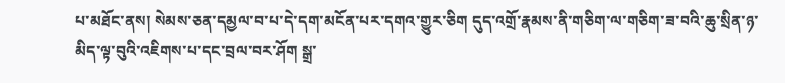པ་མཐོང་ནས། སེམས་ཅན་དམྱལ་བ་པ་དེ་དག་མངོན་པར་དགའ་གྱུར་ཅིག དུད་འགྲོ་རྣམས་ནི་གཅིག་ལ་གཅིག་ཟ་བའི་ཆུ་སྲིན་ཉ་མིད་ལྟ་བུའི་འཇིགས་པ་དང་བྲལ་བར་ཤོག སྒྲ་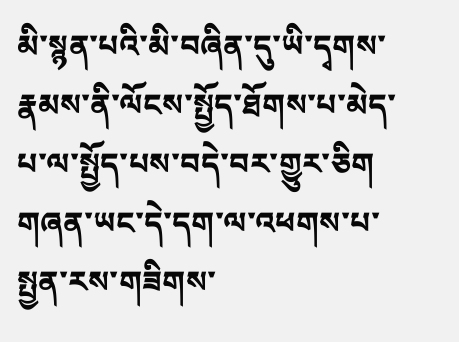མི་སྙན་པའི་མི་བཞིན་དུ་ཡི་དྭགས་རྣམས་ནི་ལོངས་སྤྱོད་ཐོགས་པ་མེད་པ་ལ་སྤྱོད་པས་བདེ་བར་གྱུར་ཅིག གཞན་ཡང་དེ་དག་ལ་འཕགས་པ་སྤྱན་རས་གཟིགས་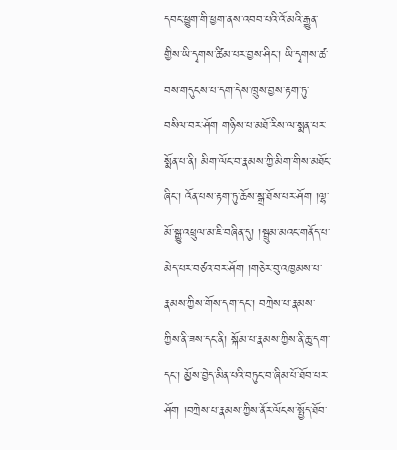དབང་ཕྱུག་གི་ཕྱག་ནས་འབབ་པའི་འོ་མའི་རྒྱུན་གྱིས་ཡི་དྭགས་ཚིམ་པར་བྱས་ཤིང་། ཡི་དྭགས་ཚ་བས་གདུངས་པ་དག་དེས་ཁྲུས་བྱས་རྟག་ཏུ་བསིལ་བར་ཤོག གཉིས་པ་མཐོ་རིས་ལ་སྨན་པར་སྨོན་པ་ནི། མིག་ལོང་བ་རྣམས་ཀྱི་མིག་གིས་མཐོང་ཞིང་། འོན་པས་རྟག་ཏུ་ཆོས་སྒྲ་ཐོས་པར་ཤོག །ལྷ་མོ་སྒྱུ་འཕྲུལ་མ་ཇི་བཞིན་དུ། །སྦྲུམ་མའང་གནོད་པ་མེད་པར་བཙའ་བར་ཤོག །གཅེར་བུ་འཁྱམས་པ་རྣམས་ཀྱིས་གོས་དག་དང་། བཀྲེས་པ་རྣམས་ཀྱིས་ནི་ཟས་དང་ནི། སྐོམ་པ་རྣམས་ཀྱིས་ནི་ཆུ་དག་དང་། མྱོས་བྱེད་མིན་པའི་བཏུང་བ་ཞིམ་པོ་ཐོབ་པར་ཤོག །བཀྲེས་པ་རྣམས་ཀྱིས་ནོར་ལོངས་སྤྱོད་ཐོབ་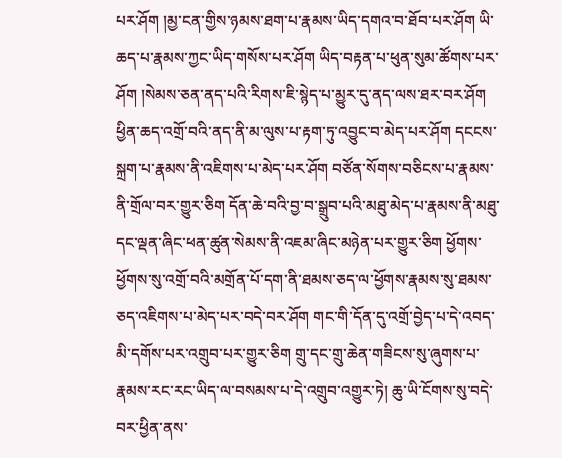པར་ཤོག །མྱ་ངན་གྱིས་ཉམས་ཐག་པ་རྣམས་ཡིད་དགའ་བ་ཐོབ་པར་ཤོག ཡི་ཆད་པ་རྣམས་ཀྱང་ཡིད་གསོས་པར་ཤོག ཡིད་བརྟན་པ་ཕུན་སུམ་ཚོགས་པར་ཤོག །སེམས་ཅན་ནད་པའི་རིགས་ཇི་སྙེད་པ་མྱུར་དུ་ནད་ལས་ཐར་བར་ཤོག ཕྱིན་ཆད་འགྲོ་བའི་ནད་ནི་མ་ལུས་པ་རྟག་ཏུ་འབྱུང་བ་མེད་པར་ཤོག དངངས་སྐྲག་པ་རྣམས་ནི་འཇིགས་པ་མེད་པར་ཤོག བཙོན་སོགས་བཅིངས་པ་རྣམས་ནི་གྲོལ་བར་གྱུར་ཅིག དོན་ཆེ་བའི་བྱ་བ་སྒྲུབ་པའི་མཐུ་མེད་པ་རྣམས་ནི་མཐུ་དང་ལྡན་ཞིང་ཕན་ཚུན་སེམས་ནི་འཇམ་ཞིང་མཉེན་པར་གྱུར་ཅིག ཕྱོགས་ཕྱོགས་སུ་འགྲོ་བའི་མགྲོན་པོ་དག་ནི་ཐམས་ཅད་ལ་ཕྱོགས་རྣམས་སུ་ཐམས་ཅད་འཇིགས་པ་མེད་པར་བདེ་བར་ཤོག གང་གི་དོན་དུ་འགྲོ་བྱེད་པ་དེ་འབད་མི་དགོས་པར་འགྲུབ་པར་གྱུར་ཅིག གྲུ་དང་གྲུ་ཆེན་གཟིངས་སུ་ཞུགས་པ་རྣམས་རང་རང་ཡིད་ལ་བསམས་པ་དེ་འགྲུབ་འགྱུར་ཏེ། ཆུ་ཡི་ངོགས་སུ་བདེ་བར་ཕྱིན་ནས་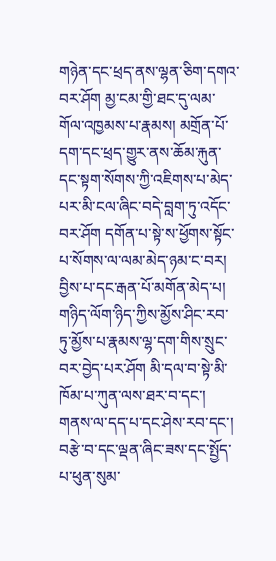གཉེན་དང་ཕྲད་ནས་ལྷན་ཅིག་དགའ་བར་ཤོག མྱ་ངམ་གྱི་ཐང་དུ་ལམ་གོལ་འཁྱམས་པ་རྣམས། མགྲོན་པོ་དག་དང་ཕྲད་གྱུར་ནས་ཆོམ་རྐུན་དང་སྟག་སོགས་ཀྱི་འཇིགས་པ་མེད་པར་མི་ངལ་ཞིང་བདེ་བླག་ཏུ་འདོང་བར་ཤོག དགོན་པ་སྟེ་ས་ཕྱོགས་སྟོང་པ་སོགས་ལ་ལམ་མེད་ཉམ་ང་བར། བྱིས་པ་དང་རྒན་པོ་མགོན་མེད་པ། གཉིད་ལོག་ཉིད་ཀྱིས་མྱོས་ཤིང་རབ་ཏུ་མྱོས་པ་རྣམས་ལྷ་དག་གིས་སྲུང་བར་བྱེད་པར་ཤོག མི་དལ་བ་སྟེ་མི་ཁོམ་པ་ཀུན་ལས་ཐར་བ་དང་། གནས་ལ་དད་པ་དང་ཤེས་རབ་དང་། བརྩེ་བ་དང་ལྡན་ཞིང་ཟས་དང་སྤྱོད་པ་ཕུན་སུམ་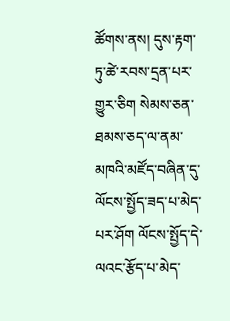ཚོགས་ནས། དུས་རྟག་ཏུ་ཚེ་རབས་དྲན་པར་གྱུར་ཅིག སེམས་ཅན་ཐམས་ཅད་ལ་ནམ་མཁའི་མཛོད་བཞིན་དུ་ལོངས་སྤྱོད་ཟད་པ་མེད་པར་ཤོག ལོངས་སྤྱོད་དེ་ལའང་རྩོད་པ་མེད་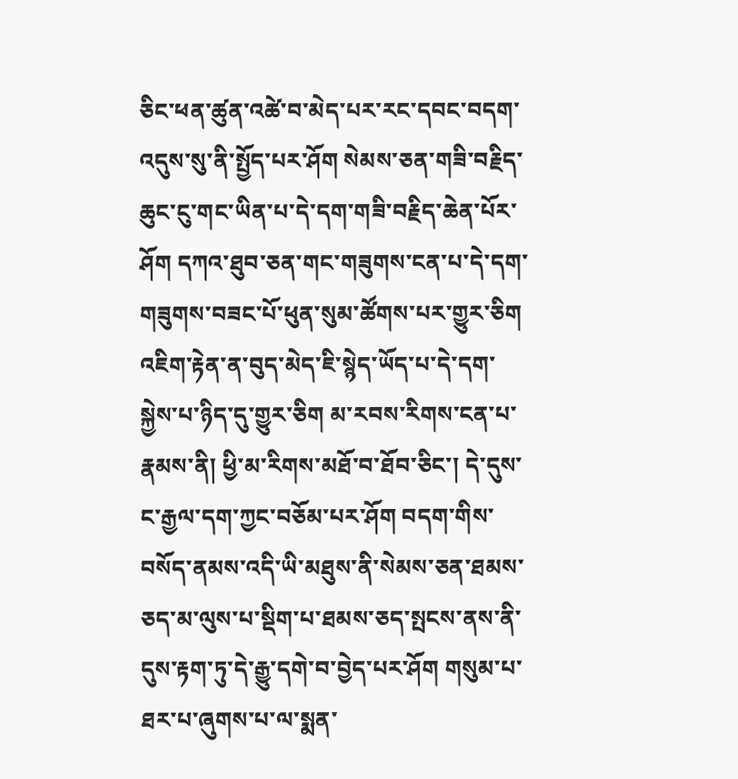ཅིང་ཕན་ཚུན་འཚེ་བ་མེད་པར་རང་དབང་བདག་འདུས་སུ་ནི་སྤྱོད་པར་ཤོག སེམས་ཅན་གཟི་བརྗིད་ཆུང་ངུ་གང་ཡིན་པ་དེ་དག་གཟི་བརྗིད་ཆེན་པོར་ཤོག དཀའ་ཐུབ་ཅན་གང་གཟུགས་ངན་པ་དེ་དག་གཟུགས་བཟང་པོ་ཕུན་སུམ་ཚོགས་པར་གྱུར་ཅིག འཇིག་རྟེན་ན་བུད་མེད་ཇི་སྙེད་ཡོད་པ་དེ་དག་སྐྱེས་པ་ཉིད་དུ་གྱུར་ཅིག མ་རབས་རིགས་ངན་པ་རྣམས་ནི། ཕྱི་མ་རིགས་མཐོ་བ་ཐོབ་ཅིང་། དེ་དུས་ང་རྒྱལ་དག་ཀྱང་བཅོམ་པར་ཤོག བདག་གིས་བསོད་ནམས་འདི་ཡི་མཐུས་ནི་སེམས་ཅན་ཐམས་ཅད་མ་ལུས་པ་སྡིག་པ་ཐམས་ཅད་སྤངས་ནས་ནི་དུས་རྟག་ཏུ་དེ་རྒྱུ་དགེ་བ་བྱེད་པར་ཤོག གསུམ་པ་ཐར་པ་ཞུགས་པ་ལ་སྨན་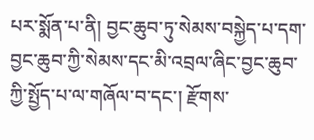པར་སྨོན་པ་ནི། བྱང་ཆུབ་ཏུ་སེམས་བསྐྱེད་པ་དག་བྱང་ཆུབ་ཀྱི་སེམས་དང་མི་འབྲལ་ཞིང་བྱང་ཆུབ་ཀྱི་སྤྱོད་པ་ལ་གཞོལ་བ་དང་། རྫོགས་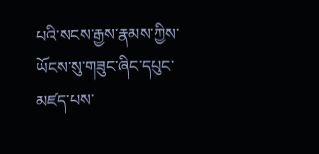པའི་སངས་རྒྱས་རྣམས་ཀྱིས་ཡོངས་སུ་གཟུང་ཞིང་དཔུང་མཛད་པས་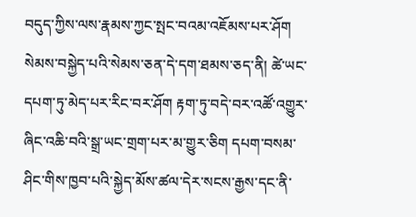བདུད་ཀྱིས་ལས་རྣམས་ཀྱང་སྤང་བའམ་འཇོམས་པར་ཤོག སེམས་བསྐྱེད་པའི་སེམས་ཅན་དེ་དག་ཐམས་ཅད་ནི། ཚེ་ཡང་དཔག་ཏུ་མེད་པར་རིང་བར་ཤོག རྟག་ཏུ་བདེ་བར་འཚོ་འགྱུར་ཞིང་འཆི་བའི་སྒྲ་ཡང་གྲག་པར་མ་གྱུར་ཅིག དཔག་བསམ་ཤིང་གིས་ཁྱབ་པའི་སྐྱེད་མོས་ཚལ་དེར་སངས་རྒྱས་དང་ནི་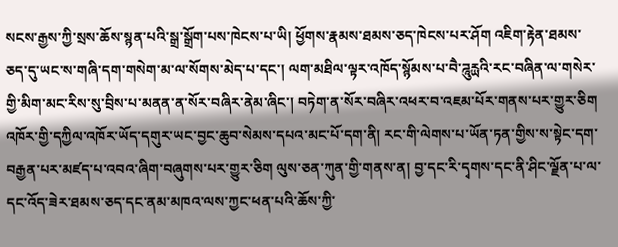སངས་རྒྱས་ཀྱི་སྲས་ཆོས་སྙན་པའི་སྒྲ་སྒྲོག་པས་ཁེངས་པ་ཡི། ཕྱོགས་རྣམས་ཐམས་ཅད་ཁེངས་པར་ཤོག འཇིག་རྟེན་ཐམས་ཅད་དུ་ཡང་ས་གཞི་དག་གསེག་མ་ལ་སོགས་མེད་པ་དང་། ལག་མཐིལ་ལྟར་འཁོད་སྙོམས་པ་བཻ་ཌཱུརྻའི་རང་བཞིན་ལ་གསེར་གྱི་མིག་མང་རིས་སུ་བྲིས་པ་མནན་ན་སོར་བཞིར་ནེམ་ཞིང་། བཏེག་ན་སོར་བཞིར་འཕར་བ་འཇམ་པོར་གནས་པར་གྱུར་ཅིག འཁོར་གྱི་དཀྱིལ་འཁོར་ཡོད་དགུར་ཡང་བྱང་ཆུབ་སེམས་དཔའ་མང་པོ་དག་ནི། རང་གི་ལེགས་པ་ཡོན་ཏན་གྱིས་ས་སྟེང་དག་བརྒྱན་པར་མཛད་པ་འབའ་ཞིག་བཞུགས་པར་གྱུར་ཅིག ལུས་ཅན་ཀུན་གྱི་གནས་ན། བྱ་དང་རི་དྭགས་དང་ནི་ཤིང་ལྗོན་པ་ལ་དང་འོད་ཟེར་ཐམས་ཅད་དང་ནམ་མཁའ་ལས་ཀྱང་ཕན་པའི་ཆོས་ཀྱི་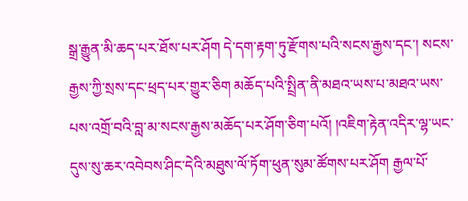སྒྲ་རྒྱུན་མི་ཆད་པར་ཐོས་པར་ཤོག དེ་དག་རྟག་ཏུ་རྫོགས་པའི་སངས་རྒྱས་དང་། སངས་རྒྱས་ཀྱི་སྲས་དང་ཕྲད་པར་གྱུར་ཅིག མཆོད་པའི་སྤྲིན་ནི་མཐའ་ཡས་པ་མཐའ་ཡས་པས་འགྲོ་བའི་བླ་མ་སངས་རྒྱས་མཆོད་པར་ཤོག་ཅིག་པའོ། །འཇིག་རྟེན་འདིར་ལྷ་ཡང་དུས་སུ་ཆར་འབེབས་ཤིང་དེའི་མཐུས་ལོ་ཏོག་ཕུན་སུམ་ཚོགས་པར་ཤོག རྒྱལ་པོ་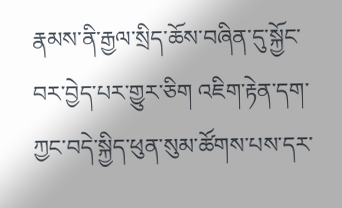རྣམས་ནི་རྒྱལ་སྲིད་ཆོས་བཞིན་དུ་སྐྱོང་བར་བྱེད་པར་གྱུར་ཅིག འཇིག་རྟེན་དག་ཀྱང་བདེ་སྐྱིད་ཕུན་སུམ་ཚོགས་པས་དར་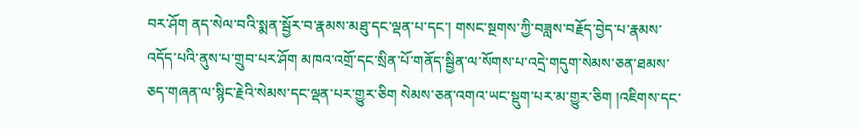བར་ཤོག ནད་སེལ་བའི་སྨན་སྦྱོར་བ་རྣམས་མཐུ་དང་ལྡན་པ་དང་། གསང་སྔགས་ཀྱི་བཟླས་བརྗོད་བྱེད་པ་རྣམས་འདོད་པའི་ནུས་པ་གྲུབ་པར་ཤོག མཁའ་འགྲོ་དང་སྲིན་པོ་གནོད་སྦྱིན་ལ་སོགས་པ་འདྲེ་གདུག་སེམས་ཅན་ཐམས་ཅད་གཞན་ལ་སྙིང་རྗེའི་སེམས་དང་ལྡན་པར་གྱུར་ཅིག སེམས་ཅན་འགའ་ཡང་སྡུག་པར་མ་གྱུར་ཅིག །འཇིགས་དང་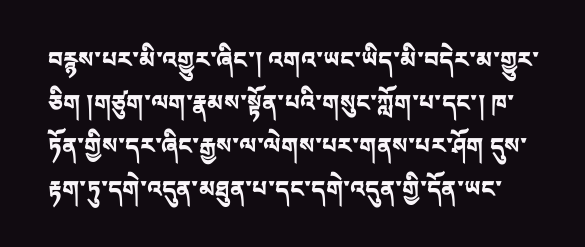བརྙས་པར་མི་འགྱུར་ཞིང་། འགའ་ཡང་ཡིད་མི་བདེར་མ་གྱུར་ཅིག །གཙུག་ལག་རྣམས་སྟོན་པའི་གསུང་ཀློག་པ་དང་། ཁ་ཏོན་གྱིས་དར་ཞིང་རྒྱས་ལ་ལེགས་པར་གནས་པར་ཤོག དུས་རྟག་ཏུ་དགེ་འདུན་མཐུན་པ་དང་དགེ་འདུན་གྱི་དོན་ཡང་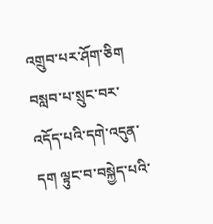འགྲུབ་པར་ཤོག་ཅིག བསླབ་པ་སྲུང་བར་འདོད་པའི་དགེ་འདུན་དག ལྟུང་བ་བསྐྱེད་པའི་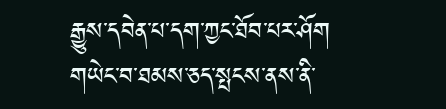རྒྱུས་དབེན་པ་དག་ཀྱང་ཐོབ་པར་ཤོག གཡེང་བ་ཐམས་ཅད་སྤངས་ནས་ནི་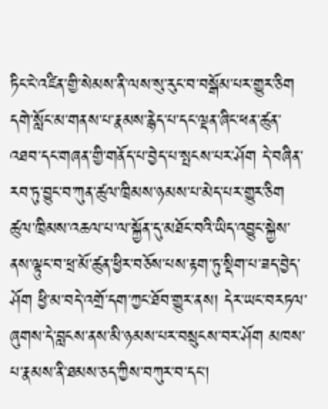ཏིང་ངེ་འཛིན་གྱི་སེམས་ནི་ལས་སུ་རུང་བ་བསྒོམ་པར་གྱུར་ཅིག དགེ་སློང་མ་གནས་པ་རྣམས་རྙེད་པ་དང་ལྡན་ཞིང་ཕན་ཚུན་འཐབ་དང་གཞན་གྱི་གནོད་པ་བྱེད་པ་སྤངས་པར་ཤོག དེ་བཞིན་རབ་ཏུ་བྱུང་བ་ཀུན་ཚུལ་ཁྲིམས་ཉམས་པ་མེད་པར་གྱུར་ཅིག ཚུལ་ཁྲིམས་འཆལ་པ་ལ་སྐྱོན་དུ་མཐོང་བའི་ཡིད་འབྱུང་སྐྱེས་ནས་ལྟུང་བ་ཕྲ་མོ་ཚུན་ཕྱིར་བཅོས་པས་རྟག་ཏུ་སྡིག་པ་ཟད་བྱེད་ཤོག ཕྱི་མ་བདེ་འགྲོ་དག་ཀྱང་ཐོབ་གྱུར་ནས། དེར་ཡང་བརཏལ་ཞུགས་དེ་བླངས་ནས་མི་ཉམས་པར་བསྲུངས་བར་ཤོག མཁས་པ་རྣམས་ནི་ཐམས་ཅད་ཀྱིས་བཀུར་བ་དང་།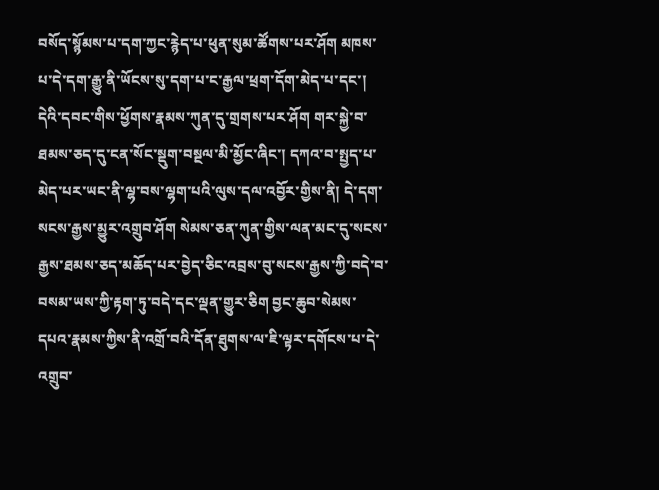བསོད་སྙོམས་པ་དག་ཀྱང་རྙེད་པ་ཕུན་སུམ་ཚོགས་པར་ཤོག མཁས་པ་དེ་དག་རྒྱུ་ནི་ཡོངས་སུ་དག་པ་ང་རྒྱལ་ཕྲག་དོག་མེད་པ་དང་། དེའི་དབང་གིས་ཕྱོགས་རྣམས་ཀུན་དུ་གྲགས་པར་ཤོག གར་སྐྱེ་བ་ཐམས་ཅད་དུ་ངན་སོང་སྡུག་བསྔལ་མི་མྱོང་ཞིང་། དཀའ་བ་སྤྱད་པ་མེད་པར་ཡང་ནི་ལྷ་བས་ལྷག་པའི་ལུས་དལ་འབྱོར་གྱིས་ནི། དེ་དག་སངས་རྒྱས་མྱུར་འགྲུབ་ཤོག སེམས་ཅན་ཀུན་གྱིས་ལན་མང་དུ་སངས་རྒྱས་ཐམས་ཅད་མཆོད་པར་བྱེད་ཅིང་འབྲས་བུ་སངས་རྒྱས་ཀྱི་བདེ་བ་བསམ་ཡས་ཀྱི་རྟག་ཏུ་བདེ་དང་ལྡན་གྱུར་ཅིག བྱང་ཆུབ་སེམས་དཔའ་རྣམས་ཀྱིས་ནི་འགྲོ་བའི་དོན་ཐུགས་ལ་ཇི་ལྟར་དགོངས་པ་དེ་འགྲུབ་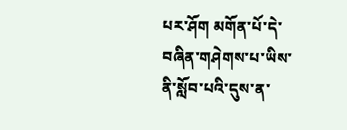པར་ཤོག མགོན་པོ་དེ་བཞིན་གཤེགས་པ་ཡིས་ནི་སློབ་པའི་དུས་ན་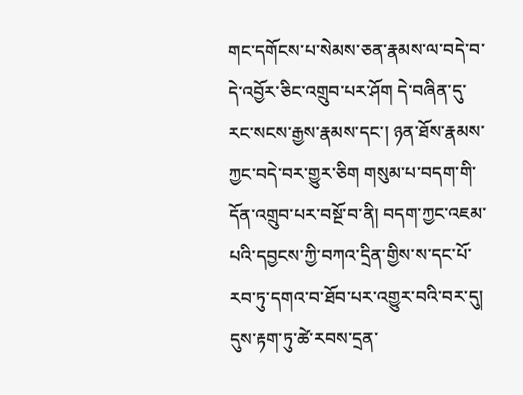གང་དགོངས་པ་སེམས་ཅན་རྣམས་ལ་བདེ་བ་དེ་འབྱོར་ཅིང་འགྲུབ་པར་ཤོག དེ་བཞིན་དུ་རང་སངས་རྒྱས་རྣམས་དང་། ཉན་ཐོས་རྣམས་ཀྱང་བདེ་བར་གྱུར་ཅིག གསུམ་པ་བདག་གི་དོན་འགྲུབ་པར་བསྔོ་བ་ནི། བདག་ཀྱང་འཇམ་པའི་དབྱངས་ཀྱི་བཀའ་དྲིན་གྱིས་ས་དང་པོ་རབ་ཏུ་དགའ་བ་ཐོབ་པར་འགྱུར་བའི་བར་དུ། དུས་རྟག་ཏུ་ཚེ་རབས་དྲན་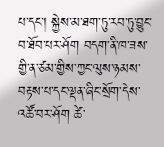པ་དང་། སྐྱེས་མ་ཐག་ཏུ་རབ་ཏུ་བྱུང་བ་ཐོབ་པར་ཤོག བདག་ནི་ཁ་ཟས་གྱི་ན་ཙམ་གྱིས་ཀྱང་ལུས་ཉམས་བརྟས་པ་དང་ལྡན་ཞིང་སྲོག་དེས་འཚོ་བར་ཤོག ཚེ་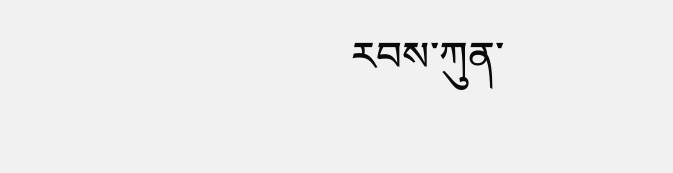རབས་ཀུན་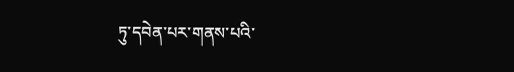ཏུ་དབེན་པར་གནས་པའི་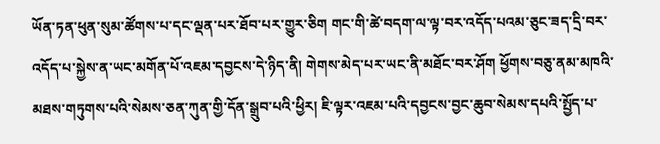ཡོན་ཏན་ཕུན་སུམ་ཚོགས་པ་དང་ལྡན་པར་ཐོབ་པར་གྱུར་ཅིག གང་གི་ཚེ་བདག་ལ་ལྟ་བར་འདོད་པའམ་ཅུང་ཟད་དྲི་བར་འདོད་པ་སྐྱེས་ན་ཡང་མགོན་པོ་འཇམ་དབྱངས་དེ་ཉིད་ནི། གེགས་མེད་པར་ཡང་ནི་མཐོང་བར་ཤོག ཕྱོགས་བཅུ་ནམ་མཁའི་མཐས་གཏུགས་པའི་སེམས་ཅན་ཀུན་གྱི་དོན་སྒྲུབ་པའི་ཕྱིར། ཇི་ལྟར་འཇམ་པའི་དབྱངས་བྱང་ཆུབ་སེམས་དཔའི་སྤྱོད་པ་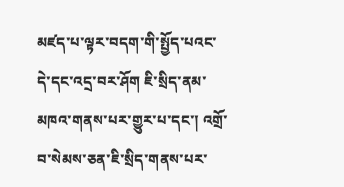མཛད་པ་ལྟར་བདག་གི་སྤྱོད་པའང་དེ་དང་འདྲ་བར་ཤོག ཇི་སྲིད་ནམ་མཁའ་གནས་པར་གྱུར་པ་དང་། འགྲོ་བ་སེམས་ཅན་ཇི་སྲིད་གནས་པར་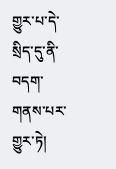གྱུར་པ་དེ་སྲིད་དུ་ནི་བདག་གནས་པར་གྱུར་ཏེ།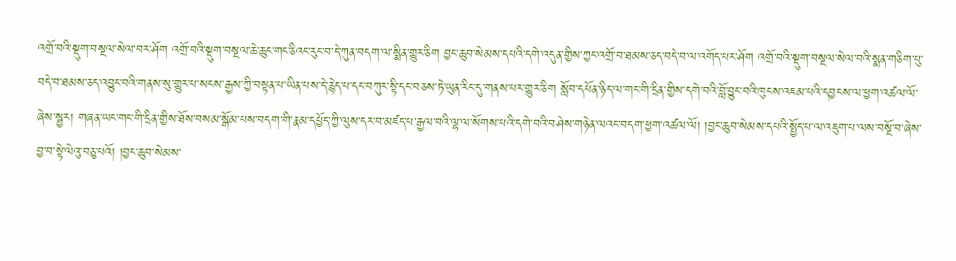འགྲོ་བའི་སྡུག་བསྔལ་སེལ་བར་ཤོག འགྲོ་བའི་སྡུག་བསྔལ་ཆེ་ཆུང་གང་ཅིའང་རུང་བ་དེ་ཀུན་བདག་ལ་སྨིན་གྱུར་ཅིག བྱང་ཆུབ་སེམས་དཔའི་དགེ་འདུན་གྱིས་ཀྱང་འགྲོ་བ་ཐམས་ཅད་བདེ་བ་ལ་འགོད་པར་ཤོག འགྲོ་བའི་སྡུག་བསྔལ་སེལ་བའི་སྨན་གཅིག་པུ་བདེ་བ་ཐམས་ཅད་འབྱུང་བའི་གནས་སུ་གྱུར་པ་སངས་རྒྱས་ཀྱི་བསྟན་པ་ཡིན་པས་དེ་རྙེད་པ་དང་བཀུར་སྟི་དང་བཅས་ཏེ་ཡུན་རིང་དུ་གནས་པར་གྱུར་ཅིག སློབ་དཔོན་ཉིད་ལ་གང་གི་དྲིན་གྱིས་དགེ་བའི་བློ་བྱུང་བའི་ཁུངས་འཇམ་པའི་དབྱངས་ལ་ཕྱག་འཚལ་ལོ་ཞེས་སྦྱར། གཞན་ཡང་གང་གི་དྲིན་གྱིས་ཐོས་བསམ་སྒོམ་པས་བདག་གི་རྣམ་དཔྱོད་ཀྱི་ལུས་དར་བ་མཛད་པ་རྒྱལ་བའི་ལྷ་ལ་སོགས་པའི་དགེ་བའི་བཤེས་གཉེན་ལའང་བདག་ཕྱག་འཚལ་ལོ། །བྱང་ཆུབ་སེམས་དཔའི་སྤྱོད་པ་ལ་འཇུག་པ་ལས་བསྔོ་བ་ཞེས་བྱ་བ་སྟེ་ལེའུ་བཅུ་པའོ། །བྱང་ཆུབ་སེམས་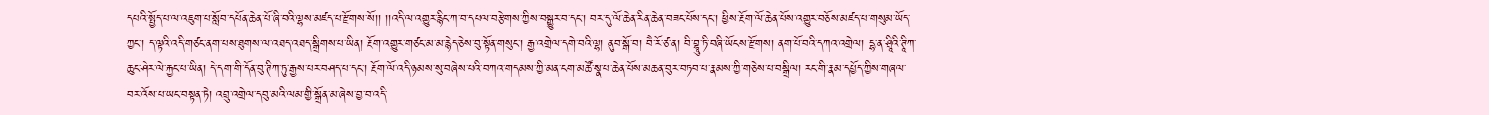དཔའི་སྤྱོད་པ་ལ་འཇུག་པ་སློབ་དཔོན་ཆེན་པོ་ཞི་བའི་ལྷས་མཛད་པ་རྫོགས་སོ།། །།འདི་ལ་འགྱུར་རྙིང་ཀ་བ་དཔལ་བརྩེགས་ཀྱིས་བསྒྱུར་བ་དང་། བར་དུ་ལོ་ཆེན་རིན་ཆེན་བཟང་པོས་དང་། ཕྱིས་རྔོག་ལོ་ཆེན་པོས་འགྱུར་བཅོས་མཛད་པ་གསུམ་ཡོད་ཀྱང་། ད་ལྟའི་འདི་གཙང་ནག་པས་ཐུགས་ལ་འཐད་འཐད་སྒྲིགས་པ་ཡིན། རྔོག་འགྱུར་གཙང་མ་མ་རྙེད་ཅེས་བུ་སྟོན་གསུང་། རྒྱ་འགྲེལ་དགེ་བའི་ལྷ། ནུབ་སྒོ་བ། བཻ་རོ་ཙ་ན། བི་བྷཱུ་ཏི་བཞི་ཡོངས་རྫོགས། ནག་པོ་བའི་དཀའ་འགྲེལ། དྷ་ན་ཤྲཱིའི་ཊཱིཀ་ཆུང་ཤེར་ལེ་རྐྱང་པ་ཡིན། དེ་དག་གི་དོན་བུ་ཊིཀ་ཏུ་རྒྱས་པར་བཤད་པ་དང་། རྔོག་ལོ་འདི་ཉམས་སུ་བཞེས་པའི་བཀའ་གདམས་ཀྱི་མན་ངག་མཚོ་སྣ་པ་ཆེན་པོས་མཆན་བུར་བཏབ་པ་རྣམས་ཀྱི་གཅེས་པ་བསྒྲིལ། རང་གི་རྣམ་དཔྱོད་ཀྱིས་གཞལ་བར་འོས་པ་ཡང་བསྟན་ཏེ། འབྲུ་འགྲེལ་དབུ་མའི་ལམ་གྱི་སྒྲོན་མ་ཞེས་བྱ་བ་འདི་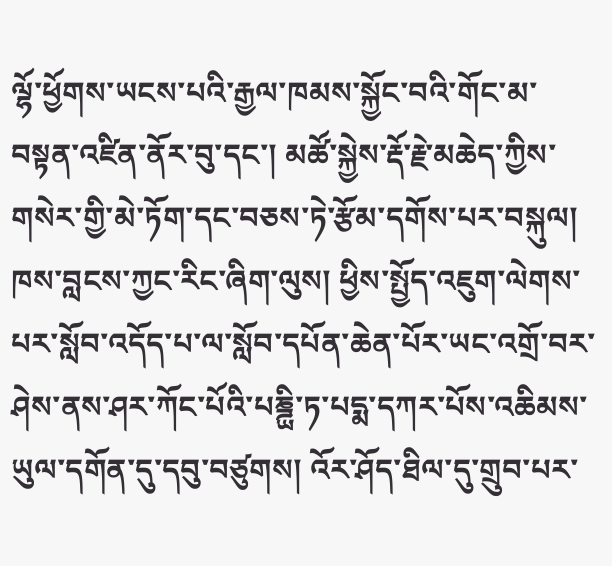ལྷོ་ཕྱོགས་ཡངས་པའི་རྒྱལ་ཁམས་སྐྱོང་བའི་གོང་མ་བསྟན་འཛིན་ནོར་བུ་དང་། མཚོ་སྐྱེས་རྡོ་རྗེ་མཆེད་ཀྱིས་གསེར་གྱི་མེ་ཏོག་དང་བཅས་ཏེ་རྩོམ་དགོས་པར་བསྐུལ། ཁས་བླངས་ཀྱང་རིང་ཞིག་ལུས། ཕྱིས་སྤྱོད་འཇུག་ལེགས་པར་སློབ་འདོད་པ་ལ་སློབ་དཔོན་ཆེན་པོར་ཡང་འགྲོ་བར་ཤེས་ནས་ཤར་ཀོང་པོའི་པཎྜྻི་ཏ་པདྨ་དཀར་པོས་འཆིམས་ཡུལ་དགོན་དུ་དབུ་བཙུགས། འོར་ཤོད་ཐིལ་དུ་གྲུབ་པར་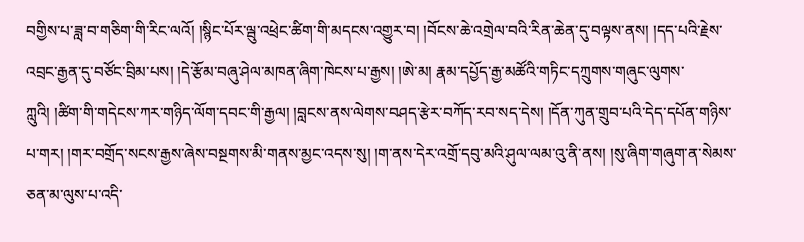བགྱིས་པ་ཟླ་བ་གཅིག་གི་རིང་ལའོ། །སྙིང་པོར་ལྦུ་འཕྲེང་ཚིག་གི་མདངས་འགྱུར་བ། །བོངས་ཆེ་འགྲེལ་བའི་རིན་ཆེན་དུ་བལྟས་ནས། །དད་པའི་རྗེས་འབྲང་རྒྱན་དུ་བཙོང་བྲིམ་པས། །དེ་རྩོམ་བཞུ་ཤེལ་མཁན་ཞིག་ཁེངས་པ་རྒྱས། །ཨེ་མ། རྣམ་དཔྱོད་རྒྱ་མཚོའི་གཏིང་དཀྲུགས་གཞུང་ལུགས་ཀླུའི། །ཚིག་གི་གདེངས་ཀར་གཉིད་ལོག་དབང་གི་རྒྱལ། །བླངས་ནས་ལེགས་བཤད་རྩེར་བཀོད་རབ་སད་དེས། །དོན་ཀུན་གྲུབ་པའི་དེད་དཔོན་གཉིས་པ་གར། །གར་བགྲོད་སངས་རྒྱས་ཞེས་བསྔགས་མི་གནས་མྱང་འདས་སུ། །ག་ནས་དེར་འགྲོ་དབུ་མའི་ཤུལ་ལམ་འུ་ནི་ནས། །སུ་ཞིག་གཞུག་ན་སེམས་ཅན་མ་ལུས་པ་འདི་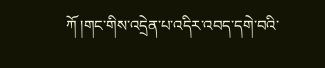ཀོ །གང་གིས་འདྲེན་པ་འདིར་འབད་དགེ་བའི་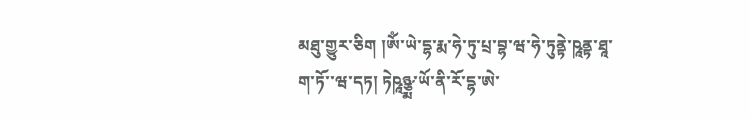མཐུ་གྱུར་ཅིག །ཨོཾ་ཡེ་དྷ་རྨ་ཧེ་ཏུ་པྲ་བྷ་ཝ་ཧེ་ཏུནྟེ་ཥཱནྟ་ཐཱ་ག་ཏོ་་ཝ་དཏ། ཏེཥཱཉྩྨ་ཡོ་ནི་རོ་དྷ་ཨེ་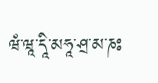ཝཾ་ཝཱ་དཱི་མཧཱ་ཤྲ་མ་ཎཿ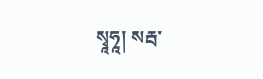སྭཱཧཱ། སརྦ་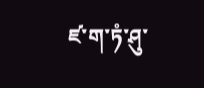ཛ་ག་ཏཾ་ཤུ་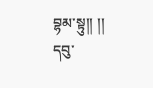བྷམ་སྟུ།། །།
དབུ་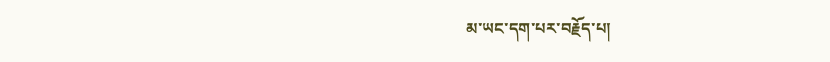མ་ཡང་དག་པར་བརྗོད་པ།